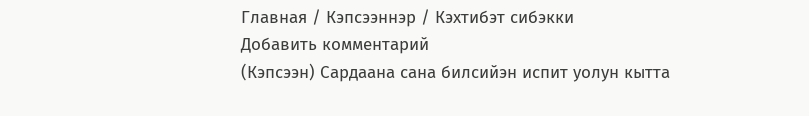Главная / Кэпсээннэр / Кэхтибэт сибэкки
Добавить комментарий
(Кэпсээн) Сардаана сана билсийэн испит уолун кытта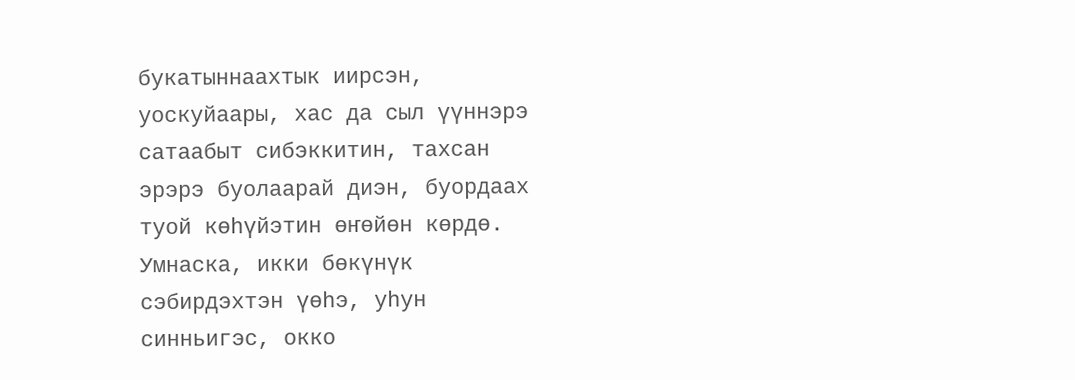букатыннаахтык иирсэн, уоскуйаары, хас да сыл үүннэрэ сатаабыт сибэккитин, тахсан эрэрэ буолаарай диэн, буордаах туой көһүйэтин өҥөйөн көрдө. Умнаска, икки бөкүнүк сэбирдэхтэн үөһэ, уһун синньигэс, окко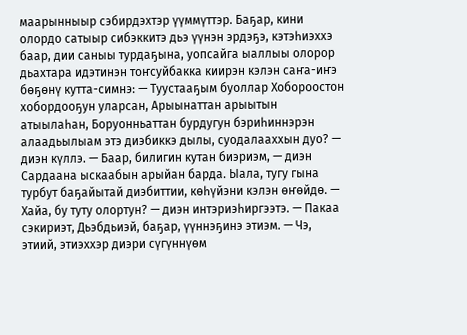маарынныыр сэбирдэхтэр үүммүттэр. Баҕар, кини олордо сатыыр сибэккитэ дьэ үүнэн эрдэҕэ, кэтэһиэххэ баар, дии саныы турдаҕына, уопсайга ыаллыы олорор дьахтара идэтинэн тоҥсуйбакка киирэн кэлэн саҥа-иҥэ бөҕөнү кутта-симнэ: — Туустааҕым буоллар Хобороостон хобордооҕун уларсан, Арыынаттан арыытын атыылаһан, Боруонньаттан бурдугун бэриһиннэрэн алаадьылыам этэ диэбиккэ дылы, суодалааххын дуо? — диэн күллэ. — Баар, билигин кутан биэриэм, — диэн Сардаана ыскаабын арыйан барда. Ыала, тугу гына турбут баҕайытай диэбиттии, көһүйэни кэлэн өҥөйдө. — Хайа, бу туту олортун? — диэн интэриэһиргээтэ. — Пакаа сэкириэт, Дьэбдьиэй, баҕар, үүннэҕинэ этиэм. — Чэ, этиий, этиэххэр диэри сүгүннүөм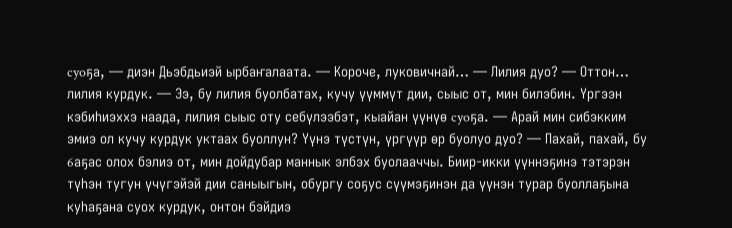cyoҕa, — диэн Дьэбдьиэй ырбаҥалаата. — Короче, луковичнай… — Лилия дуо? — Оттон… лилия курдук. — Ээ, бу лилия буолбатах, кучу үүммүт дии, сыыс от, мин билэбин. Үргээн кэбиһиэххэ наада, лилия сыыс оту себүлээбэт, кыайан үүнүө cyoҕa. — Арай мин сибэкким эмиэ ол кучу курдук уктаах буоллун? Үүнэ түстүн, үргүүр өр буолуо дуо? — Пахай, пахай, бу 6aҕac олох бэлиэ от, мин дойдубар маннык элбэх буолааччы. Биир-икки үүннэҕинэ тэтэрэн түһэн тугун үчүгэйэй дии саныыгын, обургу соҕус сүүмэҕинэн да үүнэн турар буоллаҕына куһаҕана суох курдук, онтон бэйдиэ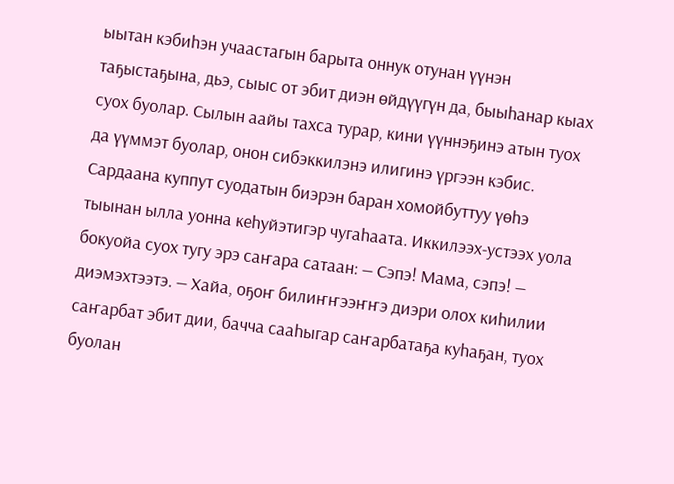ыытан кэбиһэн учаастагын барыта оннук отунан үүнэн таҕыстаҕына, дьэ, сыыс от эбит диэн өйдүүгүн да, быыһанар кыах суох буолар. Сылын аайы тахса турар, кини үүннэҕинэ атын туох да үүммэт буолар, онон сибэккилэнэ илигинэ үргээн кэбис. Сардаана куппут суодатын биэрэн баран хомойбуттуу үөһэ тыынан ылла уонна кеһуйэтигэр чугаһаата. Иккилээх-устээх уола бокуойа суох тугу эрэ caҥара сатаан: — Сэпэ! Мама, сэпэ! — диэмэхтээтэ. — Хайа, оҕоҥ билиҥҥээҥҥэ диэри олох киһилии саҥарбат эбит дии, бачча сааһыгар саҥарбатаҕа куһаҕан, туох буолан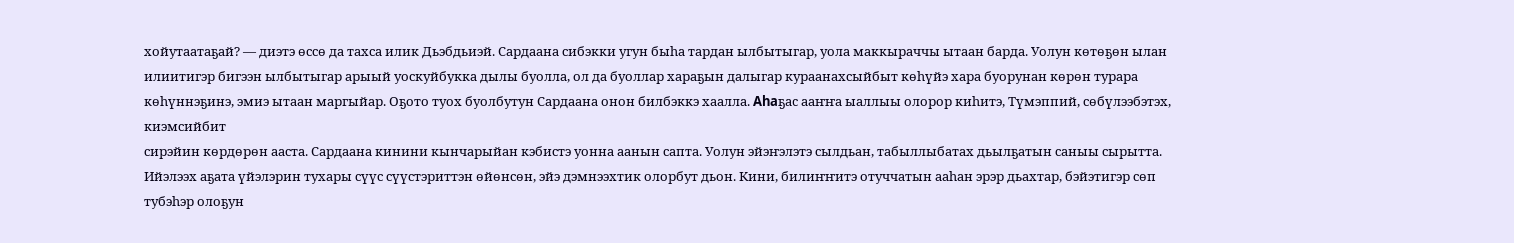хойутаатаҕай? — диэтэ өссө да тахса илик Дьэбдьиэй. Сардаана сибэкки угун быһа тардан ылбытыгар, уола маккыраччы ытаан барда. Уолун көтөҕөн ылан илиитигэр бигээн ылбытыгар арыый уоскуйбукка дылы буолла, ол да буоллар хараҕын далыгар кураанахсыйбыт көһүйэ хара буорунан көрөн турара көһүннэҕинэ, эмиэ ытаан маргыйар. Оҕото туох буолбутун Сардаана онон билбэккэ хаалла. Ahaҕac ааҥҥа ыаллыы олорор киһитэ, Түмэппий, сөбүлээбэтэх, киэмсийбит
сирэйин көрдөрөн ааста. Сардаана кинини кынчарыйан кэбистэ уонна аанын сапта. Уолун эйэҥэлэтэ сылдьан, табыллыбатах дьылҕатын саныы сырытта. Ийэлээх аҕата үйэлэрин тухары сүүс сүүстэриттэн өйөнсөн, эйэ дэмнээхтик олорбут дьон. Кини, билиҥҥитэ отуччатын ааһан эрэр дьахтар, бэйэтигэр сөп тубэһэр олоҕун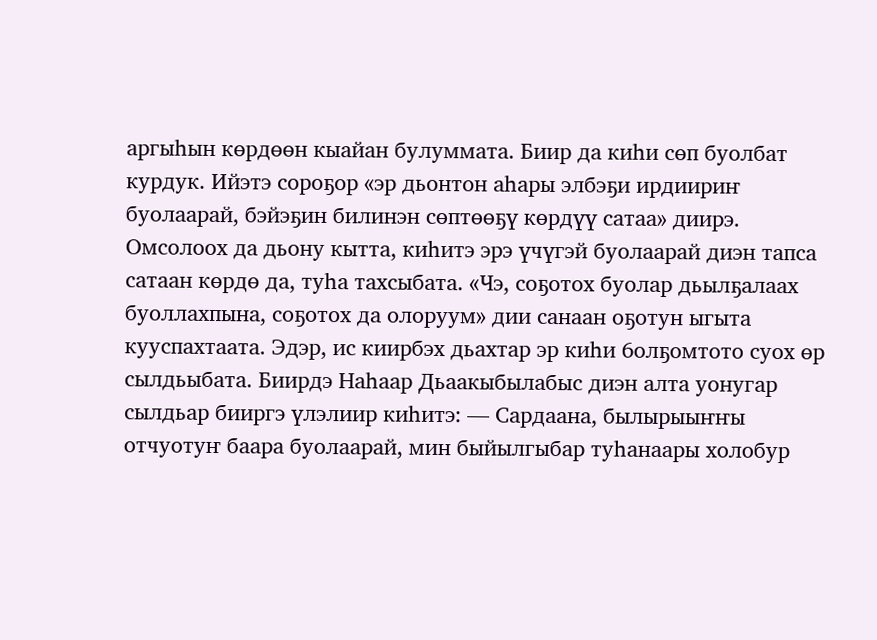аргыһын көрдөөн кыайан булуммата. Биир да киһи сөп буолбат курдук. Ийэтэ сороҕор «эр дьонтон аһары элбэҕи ирдиириҥ буолаарай, бэйэҕин билинэн сөптөөҕү көрдүү сатаа» диирэ. Омсолоох да дьону кытта, киһитэ эрэ үчүгэй буолаарай диэн тапса сатаан көрдө да, туһа тахсыбата. «Чэ, соҕотох буолар дьылҕалаах буоллахпына, соҕотох да олоруум» дии санаан оҕотун ыгыта кууспахтаата. Эдэр, ис киирбэх дьахтар эр киһи 6олҕомтото суох өр сылдьыбата. Биирдэ Наһаар Дьаакыбылабыс диэн алта уонугар сылдьар бииргэ үлэлиир киһитэ: — Сардаана, былырыыҥҥы отчуотуҥ баара буолаарай, мин быйылгыбар туһанаары холобур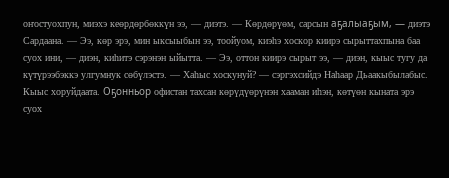оҥостуохпун, миэхэ кеөрдөрбөккүн ээ, — диэтэ. — Көрдөрүөм, сарсын аҕалыаҕым, — диэтэ Сардаана. — Ээ, көр эрэ, мин ыксыыбын ээ, тоойуом, киэһэ хоскор киирэ сырыттахпына баа суох ини, — диэн, киһитэ сэрэнэн ыйытта. — Ээ, оттон киирэ сырыт ээ, — диэн, кыыс тугу да күтүрээбэккэ улгумнук сөбүлэстэ. — Хаһыс хоскунуй? — сэргэхсийдэ Наһаар Дьаакыбылабыс. Кыыс хоруйдаата. Оҕонньор офистан тахсан көрүдүөрүнэн хааман иһэн, көтүөн кыната эрэ суох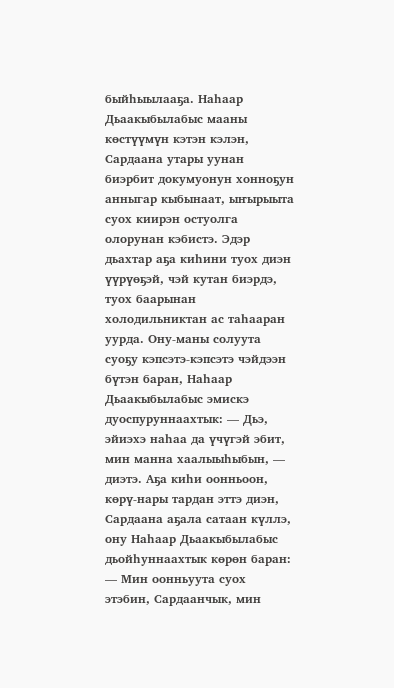быйһыылааҕа. Наһаар Дьаакыбылабыс мааны көстүүмүн кэтэн кэлэн, Сардаана утары уунан биэрбит докумуонун хонноҕун анныгар кыбынаат, ыҥырыыта суох киирэн остуолга олорунан кэбистэ. Эдэр дьахтар аҕа киһини туох диэн үүрүөҕэй, чэй кутан биэрдэ, туох баарынан холодильниктан ас таһааран уурда. Ону-маны солуута суоҕу кэпсэтэ-кэпсэтэ чэйдээн бүтэн баран, Наһаар Дьаакыбылабыс эмискэ дуоспуруннаахтык: — Дьэ, эйиэхэ наһаа да үчүгэй эбит, мин манна хаалыыһыбын, — диэтэ. Аҕа киһи оонньоон, көрү-нары тардан эттэ диэн, Сардаана аҕала сатаан күллэ, ону Наһаар Дьаакыбылабыс дьойһуннаахтык көрөн баран: — Мин оонньуута суох этэбин, Сардаанчык, мин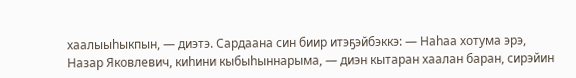хаалыыһыкпын, — диэтэ. Сардаана син биир итэҕэйбэккэ: — Наһаа хотума эрэ, Назар Яковлевич, киһини кыбыһыннарыма, — диэн кытаран хаалан баран, сирэйин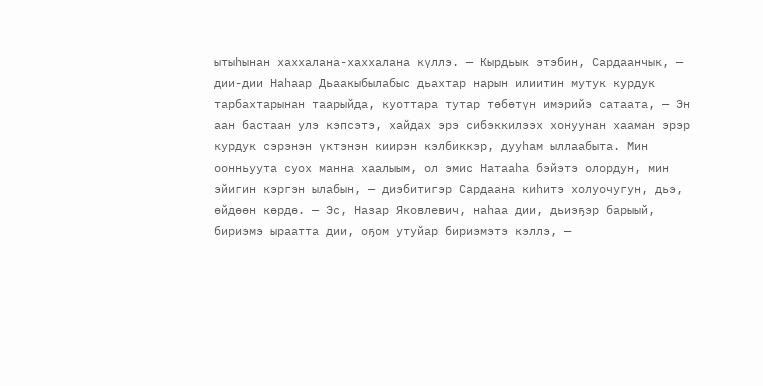ытыһынан хаххалана-хаххалана күллэ. — Кырдьык этэбин, Сардаанчык, — дии-дии Наһаар Дьаакыбылабыс дьахтар нарын илиитин мутук курдук тарбахтарынан таарыйда, куоттара тутар төбөтүн имэрийэ сатаата, — Эн аан бастаан улэ кэпсэтэ, хайдах эрэ сибэккилээх хонуунан хааман эрэр курдук сэрэнэн үктэнэн киирэн кэлбиккэр, дууһам ыллаабыта. Мин оонньуута суох манна хаалыым, ол эмис Натааһа бэйэтэ олордун, мин эйигин кэргэн ылабын, — диэбитигэр Сардаана киһитэ холуочугун, дьэ, өйдөөн көрдө. — Эс, Назар Яковлевич, наһаа дии, дьиэҕэр барыый, бириэмэ ыраатта дии, оҕом утуйар бириэмэтэ кэллэ, —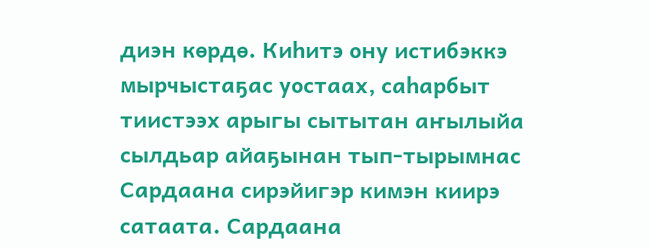диэн көрдө. Киһитэ ону истибэккэ мырчыстаҕас уостаах, саһарбыт тиистээх арыгы сытытан аҥылыйа сылдьар айаҕынан тып-тырымнас Сардаана сирэйигэр кимэн киирэ сатаата. Сардаана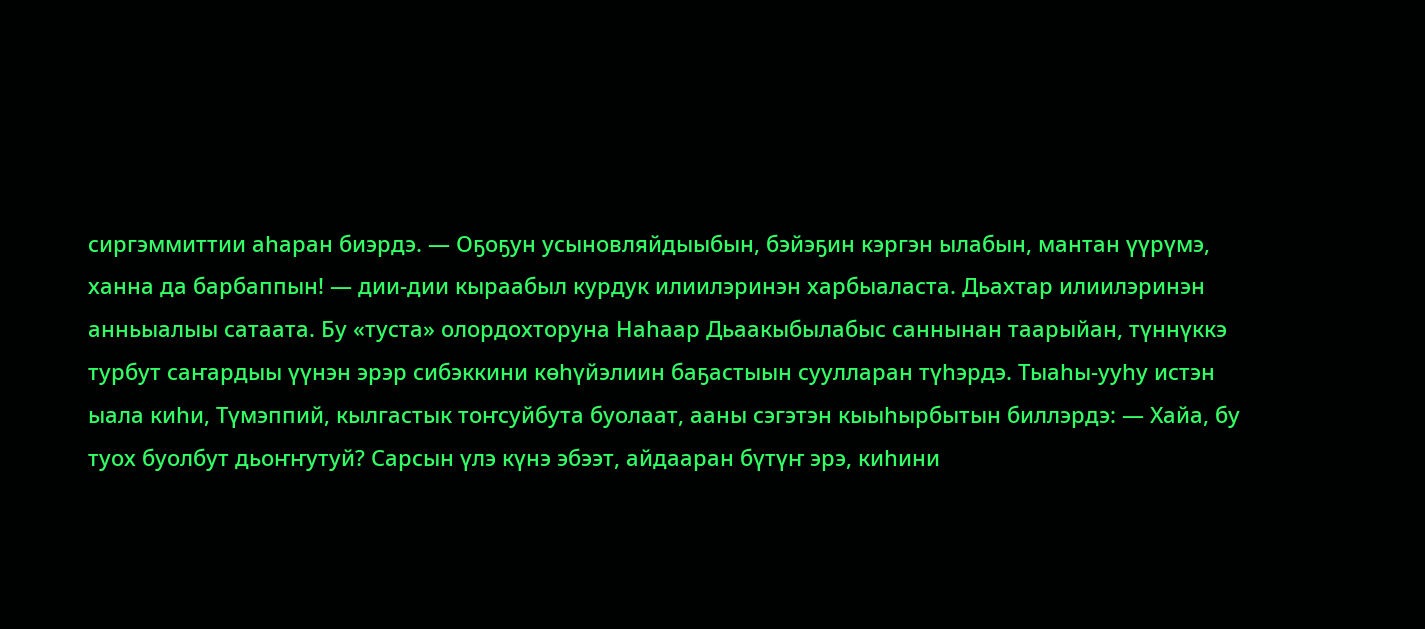сиргэммиттии аһаран биэрдэ. — Оҕоҕун усыновляйдыыбын, бэйэҕин кэргэн ылабын, мантан үүрүмэ, ханна да барбаппын! — дии-дии кыраабыл курдук илиилэринэн харбыаласта. Дьахтар илиилэринэн анньыалыы сатаата. Бу «туста» олордохторуна Наһаар Дьаакыбылабыс саннынан таарыйан, түннүккэ турбут саҥардыы үүнэн эрэр сибэккини көһүйэлиин баҕастыын суулларан түһэрдэ. Тыаһы-ууһу истэн ыала киһи, Түмэппий, кылгастык тоҥсуйбута буолаат, ааны сэгэтэн кыыһырбытын биллэрдэ: — Хайа, бу туох буолбут дьоҥҥутуй? Сарсын үлэ күнэ эбээт, айдааран бүтүҥ эрэ, киһини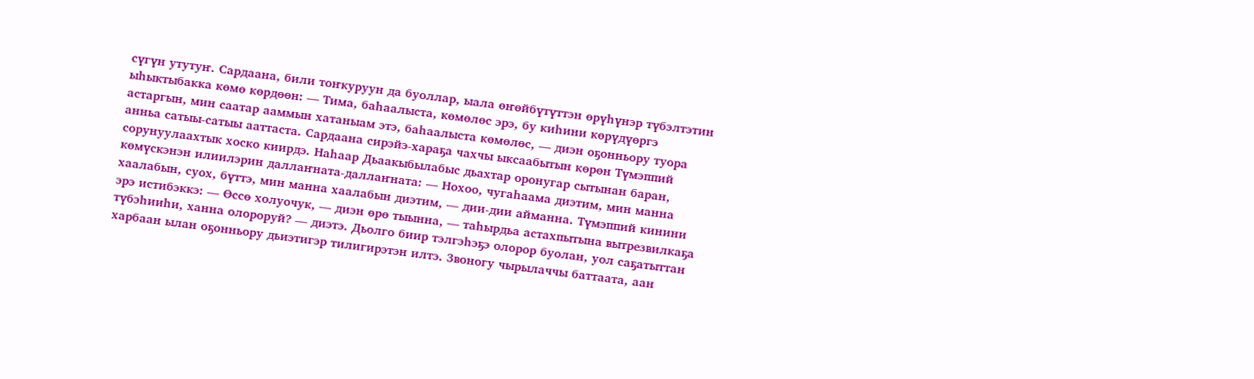сүгүн утутуҥ. Сардаана, били тоҥкуруун да буоллар, ыала өҥөйбүтүттэн өрүһүнэр түбэлтэтин ыһыктыбакка көмө көрдөөн: — Тима, баһаалыста, көмөлөс эрэ, бу киһини көрүдүөргэ астаргын, мин саатар ааммын хатаныам этэ, баһаалыста көмөлөс, — диэн оҕонньору туора анньа сатыы-сатыы ааттаста. Сардаана сирэйэ-хараҕа чахчы ыксаабытын көрөн Түмэппий сорунуулаахтык хоско киирдэ. Наһаар Дьаакыбылабыс дьахтар оронугар сытынан баран, көмүскэнэн илиилэрин даллаҥната-даллаҥната: — Нохоо, чугаһаама диэтим, мин манна хаалабын, суох, бүттэ, мин манна хаалабын диэтим, — дии-дии айманна. Түмэппий кинини эрэ истибэккэ: — Өссө холуочук, — диэн өрө тыынна, — таһырдьа астахпытына вытрезвилкаҕа түбэһииһи, ханна олороруй? — диэтэ. Дьолго биир тэлгэһэҕэ олорор буолан, уол саҕатыттан харбаан ылан оҕонньору дьиэтигэр тилигирэтэн илтэ. Звоногу чырылаччы баттаата, аан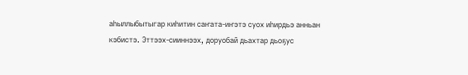аһыллыбытыгар киһитин саҥата-иҥэтэ суох иһирдьэ анньан кэбистэ. Эттээх-сииннээх, доруобай дьахтар дьоҕус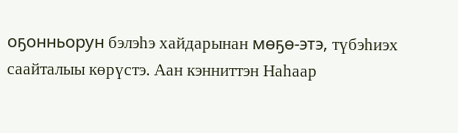оҕонньорун бэлэһэ хайдарынан мөҕө-этэ, түбэһиэх саайталыы көрүстэ. Аан кэнниттэн Наһаар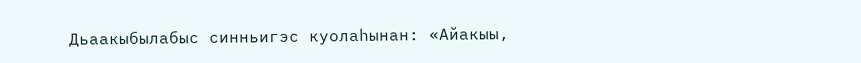Дьаакыбылабыс синньигэс куолаһынан: «Айакыы,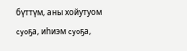бүттүм, аны хойутуом cyoҕa, иһиэм cyoҕa,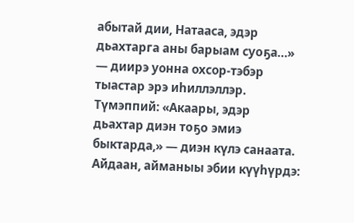абытай дии, Натааса, эдэр дьахтарга аны барыам cyoҕa…» — диирэ уонна охсор-тэбэр тыастар эрэ иһиллэллэр. Түмэппий: «Акаары, эдэр дьахтар диэн тoҕo эмиэ быктарда,» — диэн күлэ санаата. Айдаан, айманыы эбии күүһүрдэ: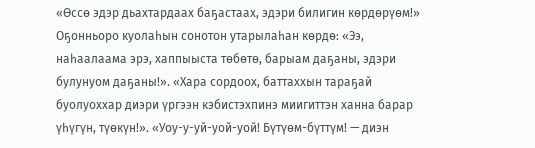«Өссө эдэр дьахтардаах баҕастаах, эдэри билигин көрдөрүөм!» Оҕонньоро куолаһын сонотон утарылаһан көрдө: «Ээ, наһаалаама эрэ, хаппыыста төбөтө, барыам даҕаны, эдэри булунуом даҕаны!». «Хара сордоох, баттаххын тараҕай буолуоххар диэри үргээн кэбистэхпинэ миигиттэн ханна барар үһүгүн, түөкүн!». «Уоу-у-уй-уой-уой! Бүтүөм-бүттүм! — диэн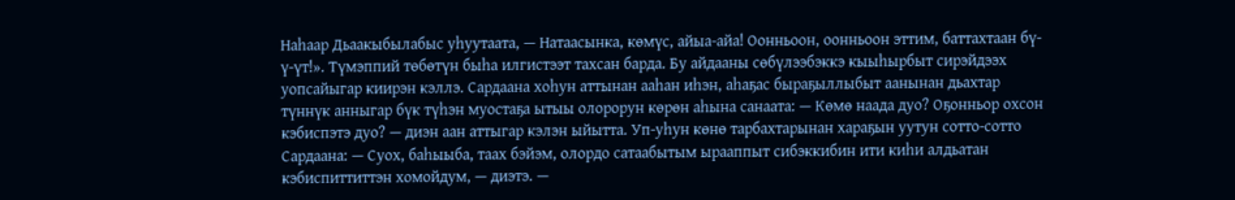Наһаар Дьаакыбылабыс уһуутаата, — Натаасынка, көмүс, айыа-айа! Оонньоон, оонньоон эттим, баттахтаан бү-ү-үт!». Түмэппий төбөтүн быһа илгистээт тахсан барда. Бу айдааны сөбүлээбэккэ кыыһырбыт сирэйдээх уопсайыгар киирэн кэллэ. Сардаана хоһун аттынан ааһан иһэн, аһаҕас быраҕыллыбыт аанынан дьахтар түннүк анныгар бүк түһэн муостaҕa ытыы олорорун көрөн аһына санаата: — Көмө наада дуо? Оҕонньор охсон кэбиспэтэ дуо? — диэн аан аттыгар кэлэн ыйытта. Уп-уһун көнө тарбахтарынан хараҕын уутун сотто-сотто Сардаана: — Суох, баһыыба, таах бэйэм, олордо сатаабытым ырааппыт сибэккибин ити киһи алдьатан кэбиспиттиттэн хомойдум, — диэтэ. —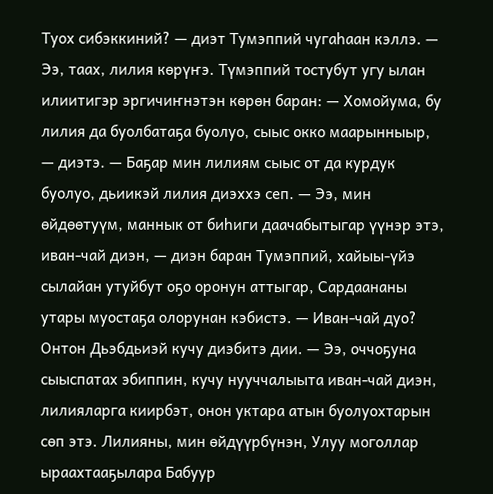Туох сибэккиний? — диэт Тумэппий чугаһаан кэллэ. — Ээ, таах, лилия көрүҥэ. Түмэппий тостубут угу ылан илиитигэр эргичиҥнэтэн көрөн баран: — Хомойума, бу лилия да буолбатаҕа буолуо, сыыс окко маарынныыр, — диэтэ. — Баҕар мин лилиям сыыс от да курдук буолуо, дьиикэй лилия диэххэ сеп. — Ээ, мин өйдөөтуүм, маннык от биһиги даачабытыгар үүнэр этэ, иван-чай диэн, — диэн баран Тумэппий, хайыы-үйэ сылайан утуйбут оҕо оронун аттыгар, Сардаананы утары муостаҕа олорунан кэбистэ. — Иван-чай дуо? Онтон Дьэбдьиэй кучу диэбитэ дии. — Ээ, оччоҕуна сыыспатах эбиппин, кучу нууччалыыта иван-чай диэн, лилияларга киирбэт, онон уктара атын буолуохтарын сөп этэ. Лилияны, мин өйдүүрбүнэн, Улуу моголлар ыраахтааҕылара Бабуур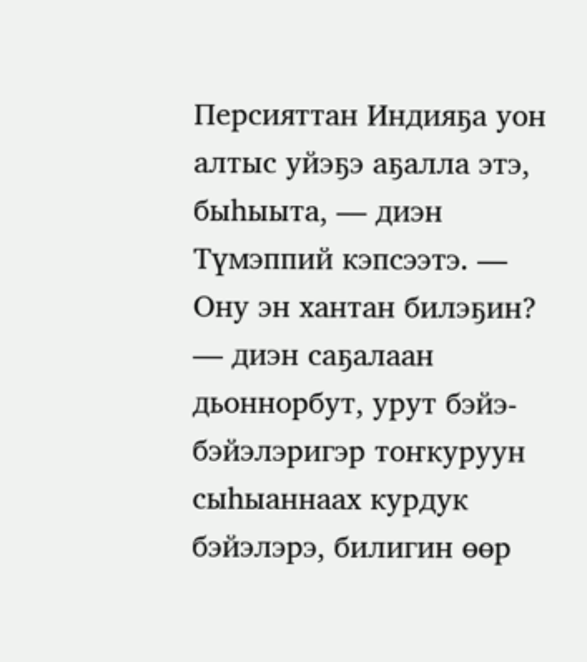Персияттан Индияҕа уон алтыс уйэҕэ аҕалла этэ, быһыыта, — диэн Түмэппий кэпсээтэ. — Ону эн хантан билэҕин? — диэн саҕалаан дьоннорбут, урут бэйэ-бэйэлэригэр тоҥкуруун сыһыаннаах курдук бэйэлэрэ, билигин өөр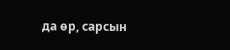да өр, сарсын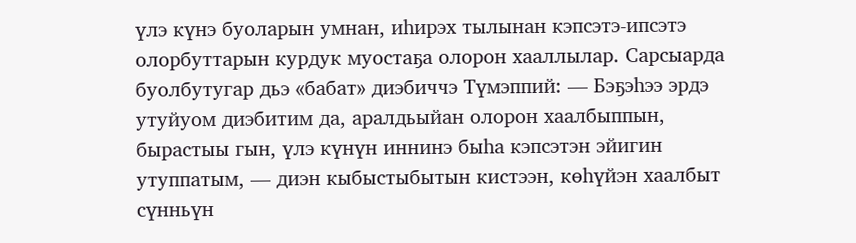үлэ күнэ буоларын умнан, иһирэх тылынан кэпсэтэ-ипсэтэ олорбуттарын курдук муостаҕа олорон хааллылар. Сарсыарда буолбутугар дьэ «бабат» диэбиччэ Түмэппий: — Бэҕэһээ эрдэ утуйуом диэбитим да, аралдьыйан олорон хаалбыппын, бырастыы гын, үлэ күнүн иннинэ быһа кэпсэтэн эйигин утуппатым, — диэн кыбыстыбытын кистээн, көһүйэн хаалбыт сүнньүн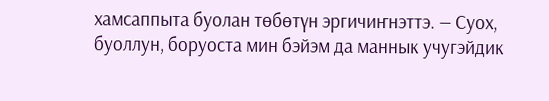хамсаппыта буолан төбөтүн эргичиҥнэттэ. — Суох, буоллун, боруоста мин бэйэм да маннык учугэйдик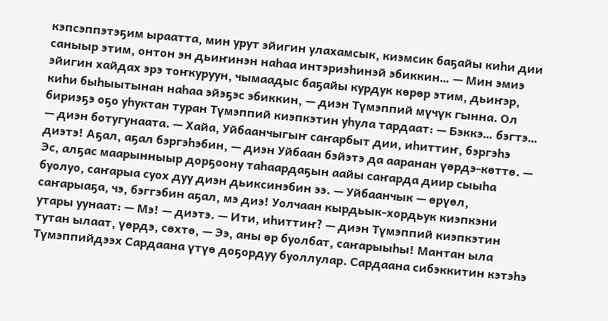кэпсэппэтэҕим ыраатта, мин урут эйигин улахамсык, киэмсик баҕайы киһи дии саныыр этим, онтон эн дьиҥинэн наһаа интэриэһинэй эбиккин… — Мин эмиэ эйигин хайдах эрэ тоҥкуруун, чымаадыс баҕайы курдук көрөр этим, дьиҥэр, киһи быһыытынан наһаа эйэҕэс эбиккин, — диэн Түмэппий мүчүк гынна. Ол бириэҕэ оҕо уһуктан туран Түмэппий киэпкэтин уһула тардаат: — Бэккэ… бэгтэ… — диэн ботугунаата. — Хайа, Уйбаанчыгыҥ саҥарбыт дии, иһиттиҥ, бэргэһэ диэтэ! Аҕал, аҕал бэргэһэбин, — диэн Уйбаан бэйэтэ да ааранан үөрдэ-көттө. — Эс, алҕас маарынныыр дорҕоону таһаардаҕын аайы саҥарда диир сыыһа буолуо, саҥарыа суох дуу диэн дьиксинэбин ээ. — Уйбаанчык — өрүөл, саҥарыаҕа, чэ, бэггэбин аҕал, мэ диэ! Уолчаан кырдьык-хордьук киэпкэни утары уунаат: — Мэ! — диэтэ. — Ити, иһиттиҥ? — диэн Түмэппий киэпкэтин тутан ылаат, үөрдэ, сөхтө, — Ээ, аны өр буолбат, саҥарыыһы! Мантан ыла Түмэппийдээх Сардаана үтүө доҕордуу буоллулар. Сардаана сибэккитин кэтэһэ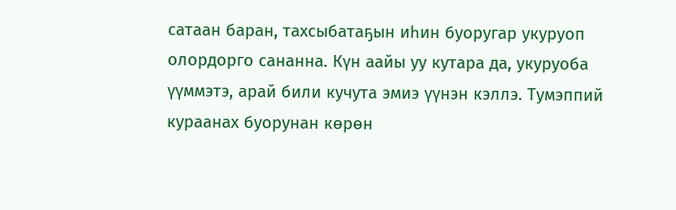сатаан баран, тахсыбатаҕын иһин буоругар укуруоп олордорго сананна. Күн аайы уу кутара да, укуруоба үүммэтэ, арай били кучута эмиэ үүнэн кэллэ. Тумэппий кураанах буорунан көрөн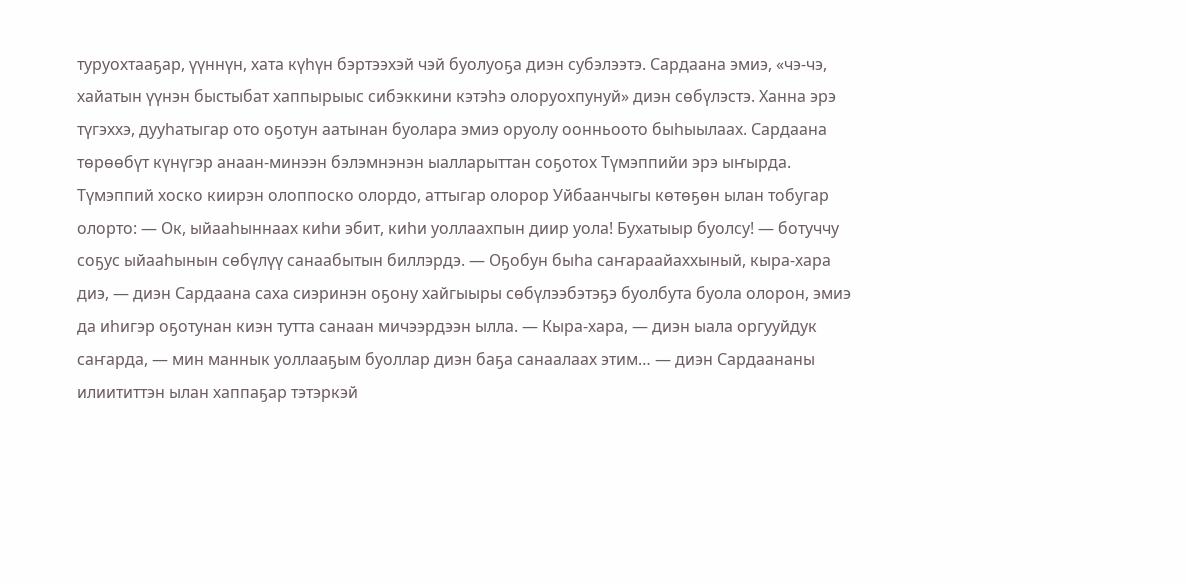туруохтааҕар, үүннүн, хата күһүн бэртээхэй чэй буолуоҕа диэн субэлээтэ. Сардаана эмиэ, «чэ-чэ, хайатын үүнэн быстыбат хаппырыыс сибэккини кэтэһэ олоруохпунуй» диэн сөбүлэстэ. Ханна эрэ түгэххэ, дууһатыгар ото оҕотун аатынан буолара эмиэ оруолу оонньоото быһыылаах. Сардаана төрөөбүт күнүгэр анаан-минээн бэлэмнэнэн ыалларыттан соҕотох Түмэппийи эрэ ыҥырда. Түмэппий хоско киирэн олоппоско олордо, аттыгар олорор Уйбаанчыгы көтөҕөн ылан тобугар олорто: — Ок, ыйааһыннаах киһи эбит, киһи уоллаахпын диир уола! Бухатыыр буолсу! — ботуччу соҕус ыйааһынын сөбүлүү санаабытын биллэрдэ. — Оҕобун быһа саҥараайаххыный, кыра-хара диэ, — диэн Сардаана саха сиэринэн оҕону хайгыыры сөбүлээбэтэҕэ буолбута буола олорон, эмиэ да иһигэр оҕотунан киэн тутта санаан мичээрдээн ылла. — Кыра-хара, — диэн ыала оргууйдук саҥарда, — мин маннык уоллааҕым буоллар диэн баҕа санаалаах этим… — диэн Сардаананы илиититтэн ылан хаппаҕар тэтэркэй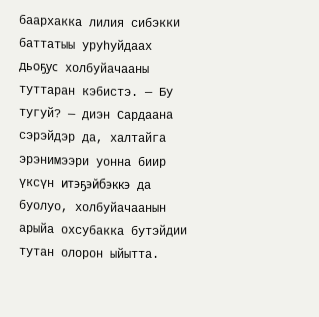баархакка лилия сибэкки баттатыы уруһуйдаах дьоҕус холбуйачааны туттаран кэбистэ. — Бу тугуй? — диэн Сардаана сэрэйдэр да, халтайга эрэнимээри уонна биир үксүн итэҕэйбэккэ да буолуо, холбуйачаанын арыйа охсубакка бутэйдии тутан олорон ыйытта.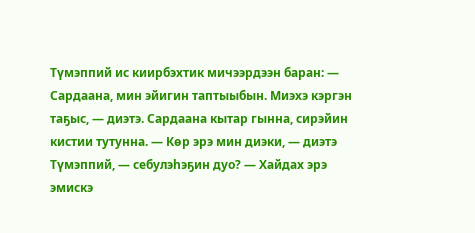Түмэппий ис киирбэхтик мичээрдээн баран: — Сардаана, мин эйигин таптыыбын. Миэхэ кэргэн таҕыс, — диэтэ. Сардаана кытар гынна, сирэйин кистии тутунна. — Көр эрэ мин диэки, — диэтэ Түмэппий, — себулэһэҕин дуо? — Хайдах эрэ эмискэ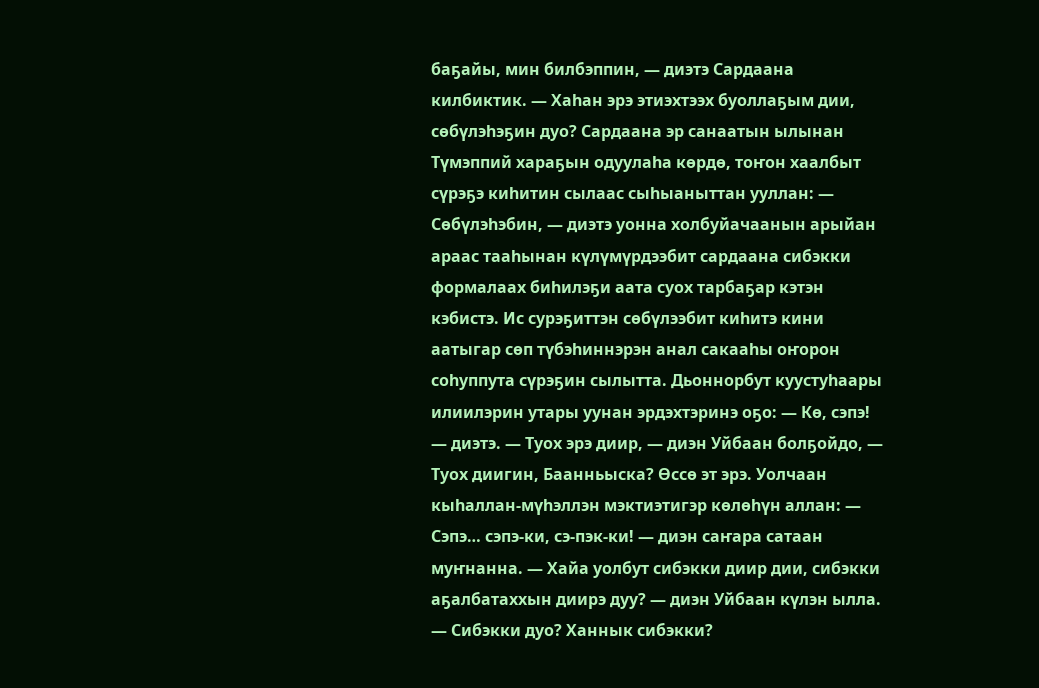баҕайы, мин билбэппин, — диэтэ Сардаана килбиктик. — Хаһан эрэ этиэхтээх буоллаҕым дии, сөбүлэһэҕин дуо? Сардаана эр санаатын ылынан Түмэппий хараҕын одуулаһа көрдө, тоҥон хаалбыт сүрэҕэ киһитин сылаас сыһыаныттан ууллан: — Сөбүлэһэбин, — диэтэ уонна холбуйачаанын арыйан араас тааһынан күлүмүрдээбит сардаана сибэкки формалаах биһилэҕи аата суох тарбаҕар кэтэн кэбистэ. Ис сурэҕиттэн сөбүлээбит киһитэ кини аатыгар сөп түбэһиннэрэн анал сакааһы оҥорон соһуппута сүрэҕин сылытта. Дьоннорбут куустуһаары илиилэрин утары уунан эрдэхтэринэ оҕо: — Кө, сэпэ! — диэтэ. — Туох эрэ диир, — диэн Уйбаан болҕойдо, — Туох диигин, Баанньыска? Өссө эт эрэ. Уолчаан кыһаллан-мүһэллэн мэктиэтигэр көлөһүн аллан: — Сэпэ… сэпэ-ки, сэ-пэк-ки! — диэн саҥара сатаан муҥнанна. — Хайа уолбут сибэкки диир дии, сибэкки аҕалбатаххын диирэ дуу? — диэн Уйбаан күлэн ылла. — Сибэкки дуо? Ханнык сибэкки?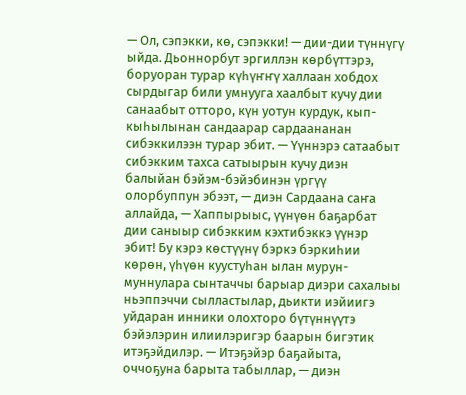— Ол, сэпэкки, кө, сэпэкки! — дии-дии түннүгү ыйда. Дьоннорбут эргиллэн көрбүттэрэ, боруоран турар күһүҥҥү халлаан хобдох сырдыгар били умнууга хаалбыт кучу дии санаабыт отторо, күн уотун курдук, кып-кыһылынан сандаарар сардаананан сибэккилээн турар эбит. — Үүннэрэ сатаабыт сибэкким тахса сатыырын кучу диэн балыйан бэйэм-бэйэбинэн үргүү олорбуппун эбээт, — диэн Сардаана саҥа аллайда, — Хаппырыыс, үүнүөн баҕарбат дии саныыр сибэкким кэхтибэккэ үүнэр эбит! Бу кэрэ көстүүнү бэркэ бэркиһии көрөн, үһүөн куустуһан ылан мурун-муннулара сынтаччы барыар диэри сахалыы ньэппэччи сылластылар, дьикти иэйиигэ уйдаран инники олохторо бүтүннүүтэ бэйэлэрин илиилэригэр баарын бигэтик итэҕэйдилэр. — Итэҕэйэр баҕайыта, оччоҕуна барыта табыллар, — диэн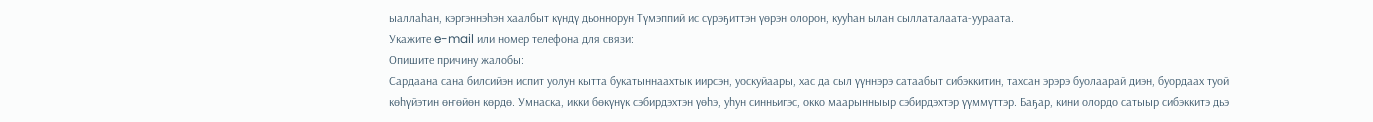ыаллаһан, кэргэннэһэн хаалбыт күндү дьоннорун Түмэппий ис сүрэҕиттэн үөрэн олорон, кууһан ылан сыллаталаата-уураата.
Укажите e-mail или номер телефона для связи:
Опишите причину жалобы:
Сардаана сана билсийэн испит уолун кытта букатыннаахтык иирсэн, уоскуйаары, хас да сыл үүннэрэ сатаабыт сибэккитин, тахсан эрэрэ буолаарай диэн, буордаах туой көһүйэтин өҥөйөн көрдө. Умнаска, икки бөкүнүк сэбирдэхтэн үөһэ, уһун синньигэс, окко маарынныыр сэбирдэхтэр үүммүттэр. Баҕар, кини олордо сатыыр сибэккитэ дьэ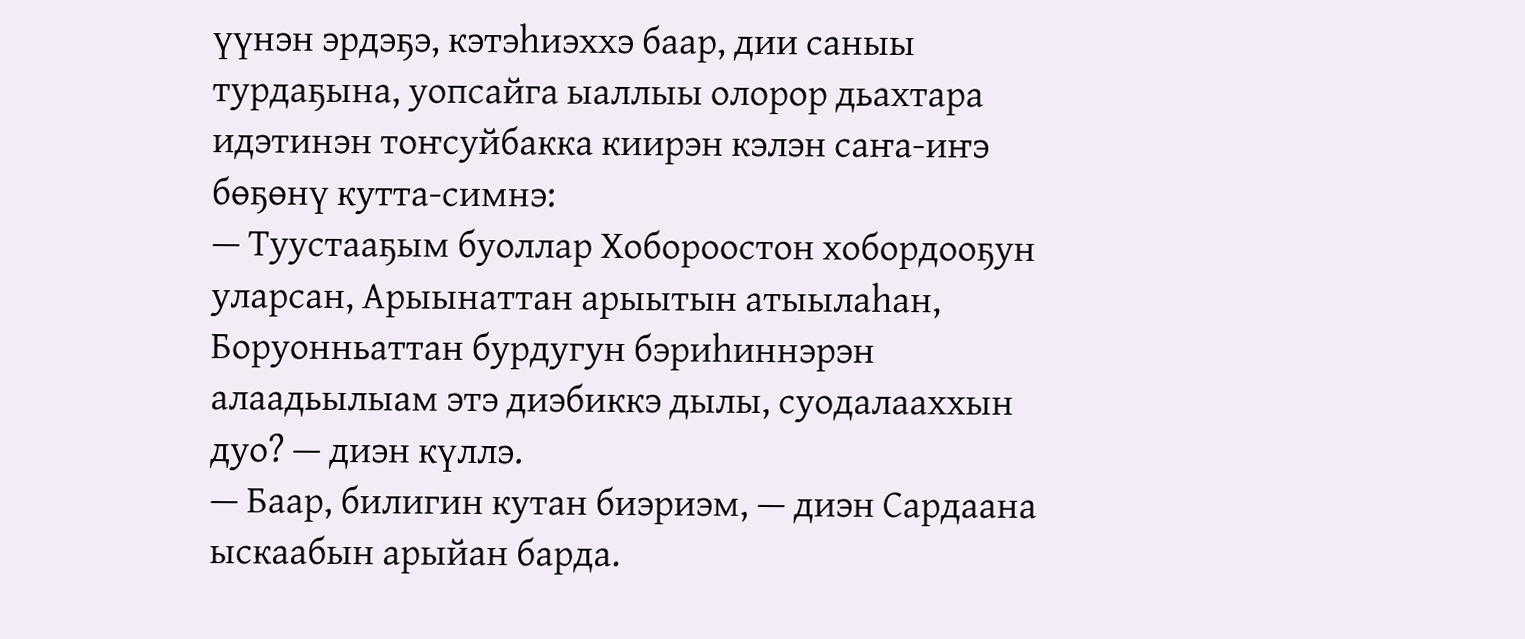үүнэн эрдэҕэ, кэтэһиэххэ баар, дии саныы турдаҕына, уопсайга ыаллыы олорор дьахтара идэтинэн тоҥсуйбакка киирэн кэлэн саҥа-иҥэ бөҕөнү кутта-симнэ:
— Туустааҕым буоллар Хобороостон хобордооҕун уларсан, Арыынаттан арыытын атыылаһан, Боруонньаттан бурдугун бэриһиннэрэн алаадьылыам этэ диэбиккэ дылы, суодалааххын дуо? — диэн күллэ.
— Баар, билигин кутан биэриэм, — диэн Сардаана ыскаабын арыйан барда.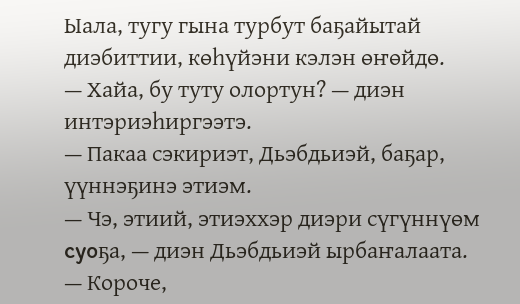Ыала, тугу гына турбут баҕайытай диэбиттии, көһүйэни кэлэн өҥөйдө.
— Хайа, бу туту олортун? — диэн интэриэһиргээтэ.
— Пакаа сэкириэт, Дьэбдьиэй, баҕар, үүннэҕинэ этиэм.
— Чэ, этиий, этиэххэр диэри сүгүннүөм cyoҕa, — диэн Дьэбдьиэй ырбаҥалаата.
— Короче,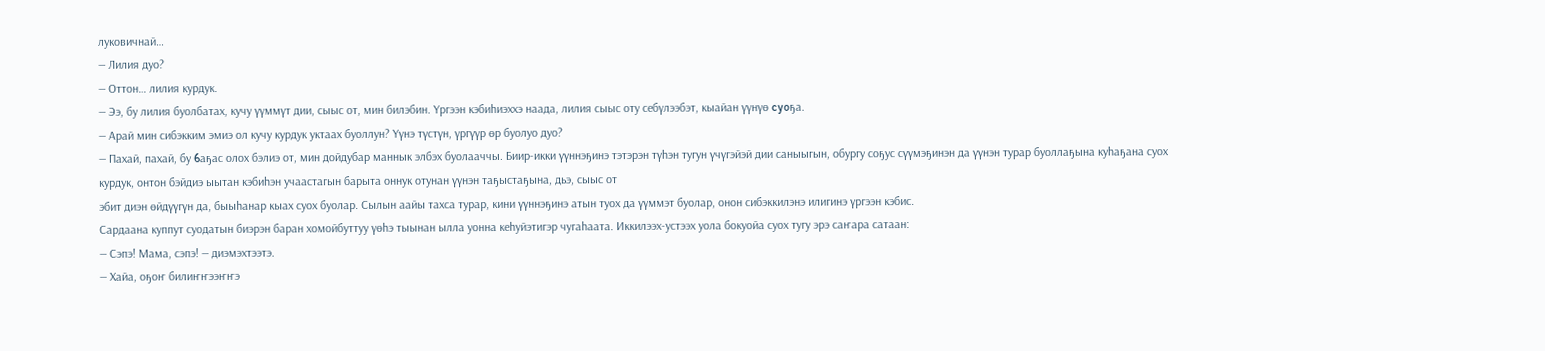луковичнай…
— Лилия дуо?
— Оттон… лилия курдук.
— Ээ, бу лилия буолбатах, кучу үүммүт дии, сыыс от, мин билэбин. Үргээн кэбиһиэххэ наада, лилия сыыс оту себүлээбэт, кыайан үүнүө cyoҕa.
— Арай мин сибэкким эмиэ ол кучу курдук уктаах буоллун? Үүнэ түстүн, үргүүр өр буолуо дуо?
— Пахай, пахай, бу 6aҕac олох бэлиэ от, мин дойдубар маннык элбэх буолааччы. Биир-икки үүннэҕинэ тэтэрэн түһэн тугун үчүгэйэй дии саныыгын, обургу соҕус сүүмэҕинэн да үүнэн турар буоллаҕына куһаҕана суох курдук, онтон бэйдиэ ыытан кэбиһэн учаастагын барыта оннук отунан үүнэн таҕыстаҕына, дьэ, сыыс от
эбит диэн өйдүүгүн да, быыһанар кыах суох буолар. Сылын аайы тахса турар, кини үүннэҕинэ атын туох да үүммэт буолар, онон сибэккилэнэ илигинэ үргээн кэбис.
Сардаана куппут суодатын биэрэн баран хомойбуттуу үөһэ тыынан ылла уонна кеһуйэтигэр чугаһаата. Иккилээх-устээх уола бокуойа суох тугу эрэ caҥара сатаан:
— Сэпэ! Мама, сэпэ! — диэмэхтээтэ.
— Хайа, оҕоҥ билиҥҥээҥҥэ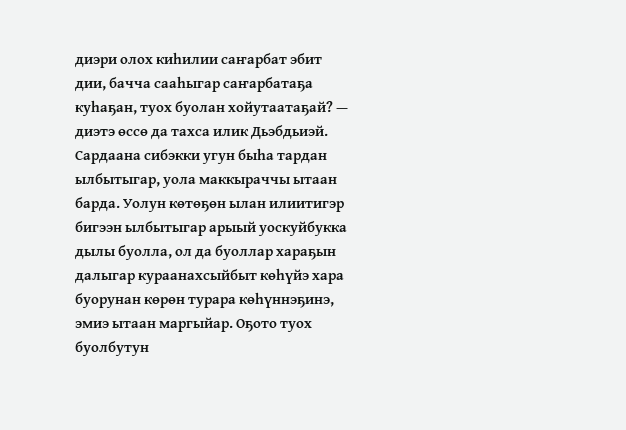диэри олох киһилии саҥарбат эбит дии, бачча сааһыгар саҥарбатаҕа куһаҕан, туох буолан хойутаатаҕай? — диэтэ өссө да тахса илик Дьэбдьиэй.
Сардаана сибэкки угун быһа тардан ылбытыгар, уола маккыраччы ытаан барда. Уолун көтөҕөн ылан илиитигэр бигээн ылбытыгар арыый уоскуйбукка дылы буолла, ол да буоллар хараҕын далыгар кураанахсыйбыт көһүйэ хара буорунан көрөн турара көһүннэҕинэ, эмиэ ытаан маргыйар. Оҕото туох буолбутун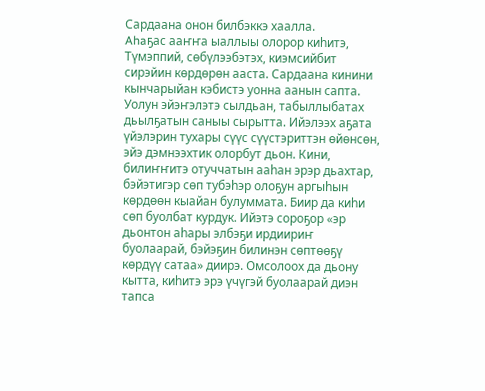Сардаана онон билбэккэ хаалла.
Ahaҕac ааҥҥа ыаллыы олорор киһитэ, Түмэппий, сөбүлээбэтэх, киэмсийбит
сирэйин көрдөрөн ааста. Сардаана кинини кынчарыйан кэбистэ уонна аанын сапта.
Уолун эйэҥэлэтэ сылдьан, табыллыбатах дьылҕатын саныы сырытта. Ийэлээх аҕата үйэлэрин тухары сүүс сүүстэриттэн өйөнсөн, эйэ дэмнээхтик олорбут дьон. Кини, билиҥҥитэ отуччатын ааһан эрэр дьахтар, бэйэтигэр сөп тубэһэр олоҕун аргыһын көрдөөн кыайан булуммата. Биир да киһи сөп буолбат курдук. Ийэтэ сороҕор «эр дьонтон аһары элбэҕи ирдиириҥ буолаарай, бэйэҕин билинэн сөптөөҕү көрдүү сатаа» диирэ. Омсолоох да дьону кытта, киһитэ эрэ үчүгэй буолаарай диэн тапса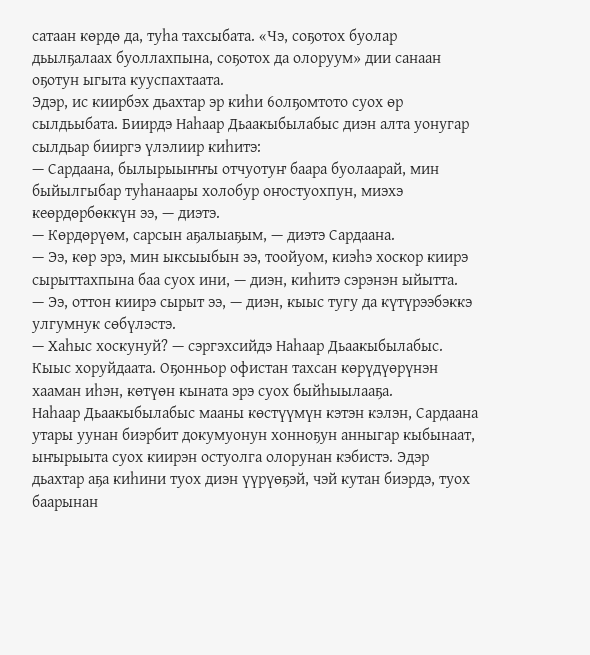сатаан көрдө да, туһа тахсыбата. «Чэ, соҕотох буолар дьылҕалаах буоллахпына, соҕотох да олоруум» дии санаан оҕотун ыгыта кууспахтаата.
Эдэр, ис киирбэх дьахтар эр киһи 6олҕомтото суох өр сылдьыбата. Биирдэ Наһаар Дьаакыбылабыс диэн алта уонугар сылдьар бииргэ үлэлиир киһитэ:
— Сардаана, былырыыҥҥы отчуотуҥ баара буолаарай, мин быйылгыбар туһанаары холобур оҥостуохпун, миэхэ кеөрдөрбөккүн ээ, — диэтэ.
— Көрдөрүөм, сарсын аҕалыаҕым, — диэтэ Сардаана.
— Ээ, көр эрэ, мин ыксыыбын ээ, тоойуом, киэһэ хоскор киирэ сырыттахпына баа суох ини, — диэн, киһитэ сэрэнэн ыйытта.
— Ээ, оттон киирэ сырыт ээ, — диэн, кыыс тугу да күтүрээбэккэ улгумнук сөбүлэстэ.
— Хаһыс хоскунуй? — сэргэхсийдэ Наһаар Дьаакыбылабыс.
Кыыс хоруйдаата. Оҕонньор офистан тахсан көрүдүөрүнэн хааман иһэн, көтүөн кыната эрэ суох быйһыылааҕа.
Наһаар Дьаакыбылабыс мааны көстүүмүн кэтэн кэлэн, Сардаана утары уунан биэрбит докумуонун хонноҕун анныгар кыбынаат, ыҥырыыта суох киирэн остуолга олорунан кэбистэ. Эдэр дьахтар аҕа киһини туох диэн үүрүөҕэй, чэй кутан биэрдэ, туох баарынан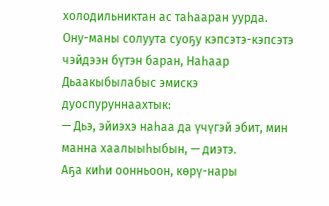холодильниктан ас таһааран уурда.
Ону-маны солуута суоҕу кэпсэтэ-кэпсэтэ чэйдээн бүтэн баран, Наһаар Дьаакыбылабыс эмискэ дуоспуруннаахтык:
— Дьэ, эйиэхэ наһаа да үчүгэй эбит, мин манна хаалыыһыбын, — диэтэ.
Аҕа киһи оонньоон, көрү-нары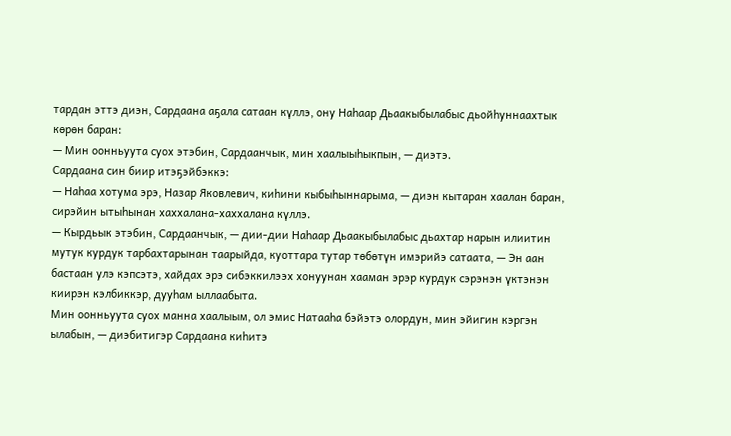тардан эттэ диэн, Сардаана аҕала сатаан күллэ, ону Наһаар Дьаакыбылабыс дьойһуннаахтык көрөн баран:
— Мин оонньуута суох этэбин, Сардаанчык, мин хаалыыһыкпын, — диэтэ.
Сардаана син биир итэҕэйбэккэ:
— Наһаа хотума эрэ, Назар Яковлевич, киһини кыбыһыннарыма, — диэн кытаран хаалан баран, сирэйин ытыһынан хаххалана-хаххалана күллэ.
— Кырдьык этэбин, Сардаанчык, — дии-дии Наһаар Дьаакыбылабыс дьахтар нарын илиитин мутук курдук тарбахтарынан таарыйда, куоттара тутар төбөтүн имэрийэ сатаата, — Эн аан бастаан улэ кэпсэтэ, хайдах эрэ сибэккилээх хонуунан хааман эрэр курдук сэрэнэн үктэнэн киирэн кэлбиккэр, дууһам ыллаабыта.
Мин оонньуута суох манна хаалыым, ол эмис Натааһа бэйэтэ олордун, мин эйигин кэргэн ылабын, — диэбитигэр Сардаана киһитэ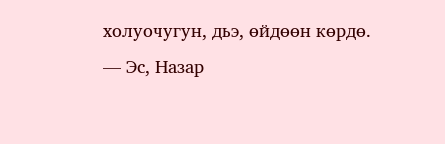холуочугун, дьэ, өйдөөн көрдө.
— Эс, Назар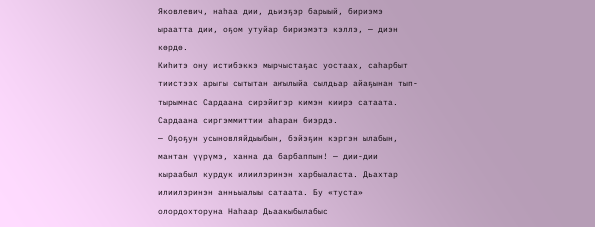Яковлевич, наһаа дии, дьиэҕэр барыый, бириэмэ ыраатта дии, оҕом утуйар бириэмэтэ кэллэ, — диэн көрдө.
Киһитэ ону истибэккэ мырчыстаҕас уостаах, саһарбыт тиистээх арыгы сытытан аҥылыйа сылдьар айаҕынан тып-тырымнас Сардаана сирэйигэр кимэн киирэ сатаата. Сардаана сиргэммиттии аһаран биэрдэ.
— Оҕоҕун усыновляйдыыбын, бэйэҕин кэргэн ылабын, мантан үүрүмэ, ханна да барбаппын! — дии-дии кыраабыл курдук илиилэринэн харбыаласта. Дьахтар илиилэринэн анньыалыы сатаата. Бу «туста» олордохторуна Наһаар Дьаакыбылабыс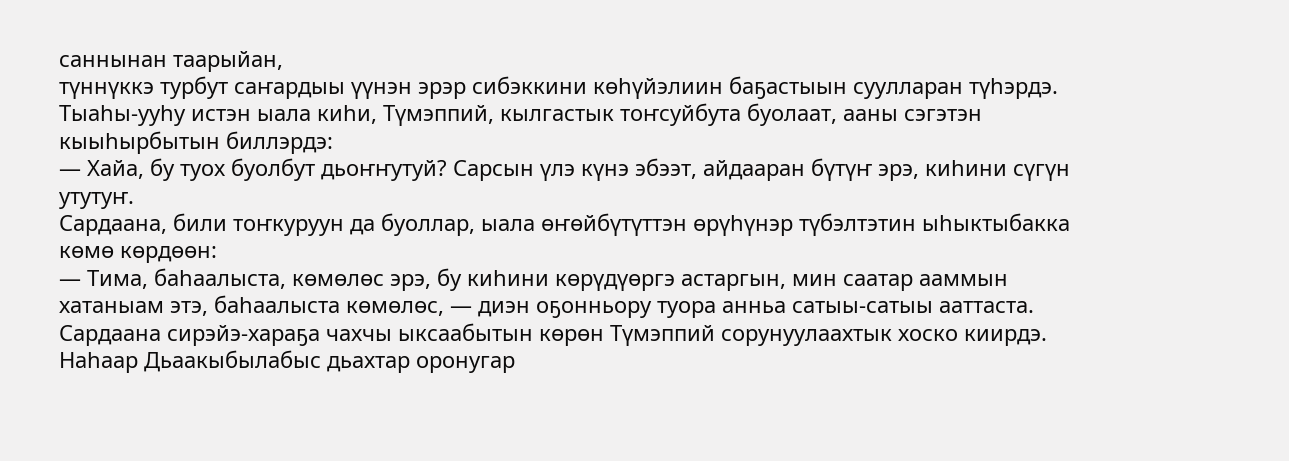саннынан таарыйан,
түннүккэ турбут саҥардыы үүнэн эрэр сибэккини көһүйэлиин баҕастыын суулларан түһэрдэ.
Тыаһы-ууһу истэн ыала киһи, Түмэппий, кылгастык тоҥсуйбута буолаат, ааны сэгэтэн
кыыһырбытын биллэрдэ:
— Хайа, бу туох буолбут дьоҥҥутуй? Сарсын үлэ күнэ эбээт, айдааран бүтүҥ эрэ, киһини сүгүн утутуҥ.
Сардаана, били тоҥкуруун да буоллар, ыала өҥөйбүтүттэн өрүһүнэр түбэлтэтин ыһыктыбакка көмө көрдөөн:
— Тима, баһаалыста, көмөлөс эрэ, бу киһини көрүдүөргэ астаргын, мин саатар ааммын хатаныам этэ, баһаалыста көмөлөс, — диэн оҕонньору туора анньа сатыы-сатыы ааттаста.
Сардаана сирэйэ-хараҕа чахчы ыксаабытын көрөн Түмэппий сорунуулаахтык хоско киирдэ.
Наһаар Дьаакыбылабыс дьахтар оронугар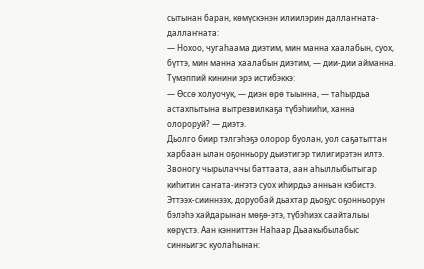сытынан баран, көмүскэнэн илиилэрин даллаҥната-даллаҥната:
— Нохоо, чугаһаама диэтим, мин манна хаалабын, суох, бүттэ, мин манна хаалабын диэтим, — дии-дии айманна.
Түмэппий кинини эрэ истибэккэ:
— Өссө холуочук, — диэн өрө тыынна, — таһырдьа астахпытына вытрезвилкаҕа түбэһииһи, ханна олороруй? — диэтэ.
Дьолго биир тэлгэһэҕэ олорор буолан, уол саҕатыттан харбаан ылан оҕонньору дьиэтигэр тилигирэтэн илтэ. Звоногу чырылаччы баттаата, аан аһыллыбытыгар киһитин саҥата-иҥэтэ суох иһирдьэ анньан кэбистэ.
Эттээх-сииннээх, доруобай дьахтар дьоҕус оҕонньорун бэлэһэ хайдарынан мөҕө-этэ, түбэһиэх саайталыы көрүстэ. Аан кэнниттэн Наһаар Дьаакыбылабыс синньигэс куолаһынан: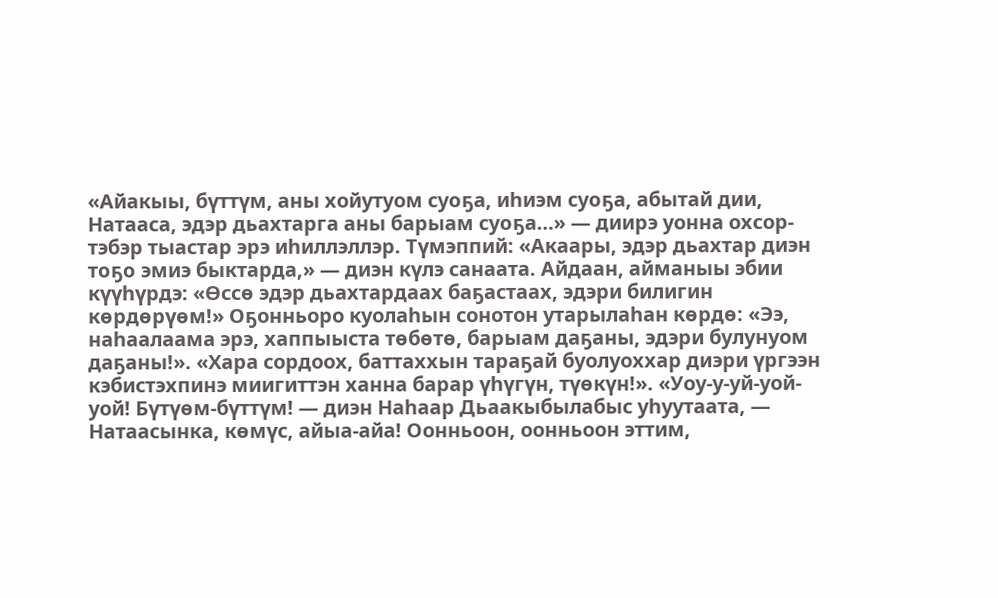«Айакыы, бүттүм, аны хойутуом cyoҕa, иһиэм cyoҕa, абытай дии, Натааса, эдэр дьахтарга аны барыам cyoҕa…» — диирэ уонна охсор-тэбэр тыастар эрэ иһиллэллэр. Түмэппий: «Акаары, эдэр дьахтар диэн тoҕo эмиэ быктарда,» — диэн күлэ санаата. Айдаан, айманыы эбии күүһүрдэ: «Өссө эдэр дьахтардаах баҕастаах, эдэри билигин көрдөрүөм!» Оҕонньоро куолаһын сонотон утарылаһан көрдө: «Ээ, наһаалаама эрэ, хаппыыста төбөтө, барыам даҕаны, эдэри булунуом даҕаны!». «Хара сордоох, баттаххын тараҕай буолуоххар диэри үргээн кэбистэхпинэ миигиттэн ханна барар үһүгүн, түөкүн!». «Уоу-у-уй-уой-уой! Бүтүөм-бүттүм! — диэн Наһаар Дьаакыбылабыс уһуутаата, — Натаасынка, көмүс, айыа-айа! Оонньоон, оонньоон эттим,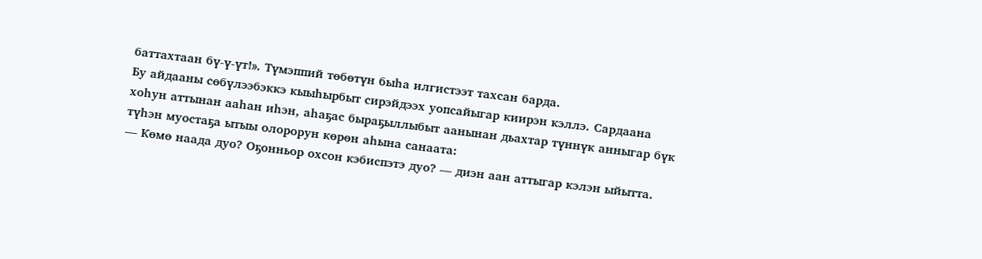баттахтаан бү-ү-үт!». Түмэппий төбөтүн быһа илгистээт тахсан барда.
Бу айдааны сөбүлээбэккэ кыыһырбыт сирэйдээх уопсайыгар киирэн кэллэ. Сардаана хоһун аттынан ааһан иһэн, аһаҕас быраҕыллыбыт аанынан дьахтар түннүк анныгар бүк түһэн муостaҕa ытыы олорорун көрөн аһына санаата:
— Көмө наада дуо? Оҕонньор охсон кэбиспэтэ дуо? — диэн аан аттыгар кэлэн ыйытта.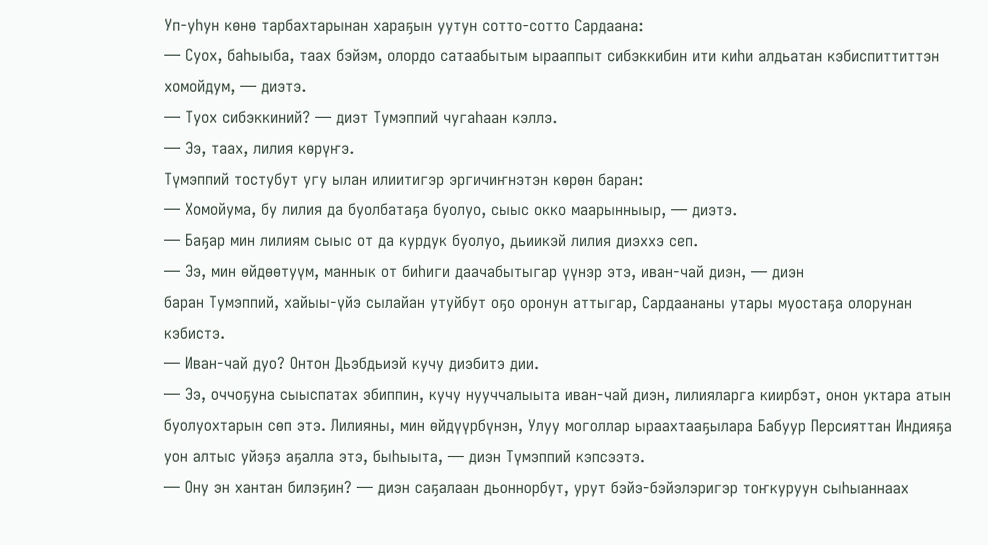Уп-уһун көнө тарбахтарынан хараҕын уутун сотто-сотто Сардаана:
— Суох, баһыыба, таах бэйэм, олордо сатаабытым ырааппыт сибэккибин ити киһи алдьатан кэбиспиттиттэн хомойдум, — диэтэ.
— Туох сибэккиний? — диэт Тумэппий чугаһаан кэллэ.
— Ээ, таах, лилия көрүҥэ.
Түмэппий тостубут угу ылан илиитигэр эргичиҥнэтэн көрөн баран:
— Хомойума, бу лилия да буолбатаҕа буолуо, сыыс окко маарынныыр, — диэтэ.
— Баҕар мин лилиям сыыс от да курдук буолуо, дьиикэй лилия диэххэ сеп.
— Ээ, мин өйдөөтуүм, маннык от биһиги даачабытыгар үүнэр этэ, иван-чай диэн, — диэн
баран Тумэппий, хайыы-үйэ сылайан утуйбут оҕо оронун аттыгар, Сардаананы утары муостаҕа олорунан кэбистэ.
— Иван-чай дуо? Онтон Дьэбдьиэй кучу диэбитэ дии.
— Ээ, оччоҕуна сыыспатах эбиппин, кучу нууччалыыта иван-чай диэн, лилияларга киирбэт, онон уктара атын буолуохтарын сөп этэ. Лилияны, мин өйдүүрбүнэн, Улуу моголлар ыраахтааҕылара Бабуур Персияттан Индияҕа уон алтыс уйэҕэ аҕалла этэ, быһыыта, — диэн Түмэппий кэпсээтэ.
— Ону эн хантан билэҕин? — диэн саҕалаан дьоннорбут, урут бэйэ-бэйэлэригэр тоҥкуруун сыһыаннаах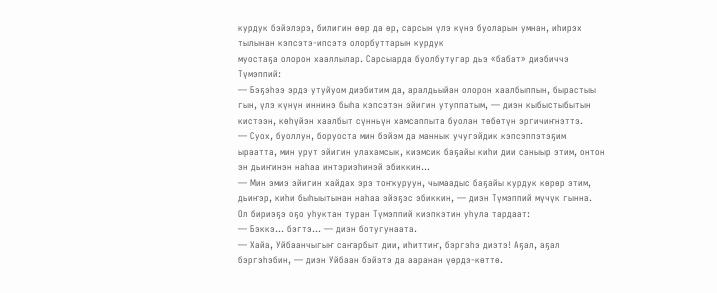курдук бэйэлэрэ, билигин өөр да өр, сарсын үлэ күнэ буоларын умнан, иһирэх тылынан кэпсэтэ-ипсэтэ олорбуттарын курдук
муостаҕа олорон хааллылар. Сарсыарда буолбутугар дьэ «бабат» диэбиччэ Түмэппий:
— Бэҕэһээ эрдэ утуйуом диэбитим да, аралдьыйан олорон хаалбыппын, бырастыы гын, үлэ күнүн иннинэ быһа кэпсэтэн эйигин утуппатым, — диэн кыбыстыбытын кистээн, көһүйэн хаалбыт сүнньүн хамсаппыта буолан төбөтүн эргичиҥнэттэ.
— Суох, буоллун, боруоста мин бэйэм да маннык учугэйдик кэпсэппэтэҕим ыраатта, мин урут эйигин улахамсык, киэмсик баҕайы киһи дии саныыр этим, онтон эн дьиҥинэн наһаа интэриэһинэй эбиккин…
— Мин эмиэ эйигин хайдах эрэ тоҥкуруун, чымаадыс баҕайы курдук көрөр этим, дьиҥэр, киһи быһыытынан наһаа эйэҕэс эбиккин, — диэн Түмэппий мүчүк гынна.
Ол бириэҕэ оҕо уһуктан туран Түмэппий киэпкэтин уһула тардаат:
— Бэккэ… бэгтэ… — диэн ботугунаата.
— Хайа, Уйбаанчыгыҥ саҥарбыт дии, иһиттиҥ, бэргэһэ диэтэ! Аҕал, аҕал бэргэһэбин, — диэн Уйбаан бэйэтэ да ааранан үөрдэ-көттө.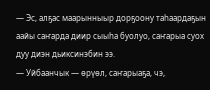— Эс, алҕас маарынныыр дорҕоону таһаардаҕын аайы саҥарда диир сыыһа буолуо, саҥарыа суох дуу диэн дьиксинэбин ээ.
— Уйбаанчык — өрүөл, саҥарыаҕа, чэ,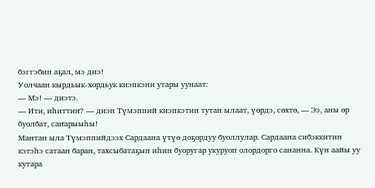бэггэбин аҕал, мэ диэ!
Уолчаан кырдьык-хордьук киэпкэни утары уунаат:
— Мэ! — диэтэ.
— Ити, иһиттиҥ? — диэн Түмэппий киэпкэтин тутан ылаат, үөрдэ, сөхтө, — Ээ, аны өр
буолбат, саҥарыыһы!
Мантан ыла Түмэппийдээх Сардаана үтүө доҕордуу буоллулар. Сардаана сибэккитин кэтэһэ сатаан баран, тахсыбатаҕын иһин буоругар укуруоп олордорго сананна. Күн аайы уу кутара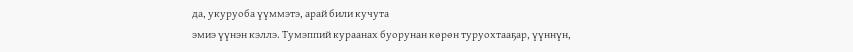да, укуруоба үүммэтэ, арай били кучута
эмиэ үүнэн кэллэ. Тумэппий кураанах буорунан көрөн туруохтааҕар, үүннүн,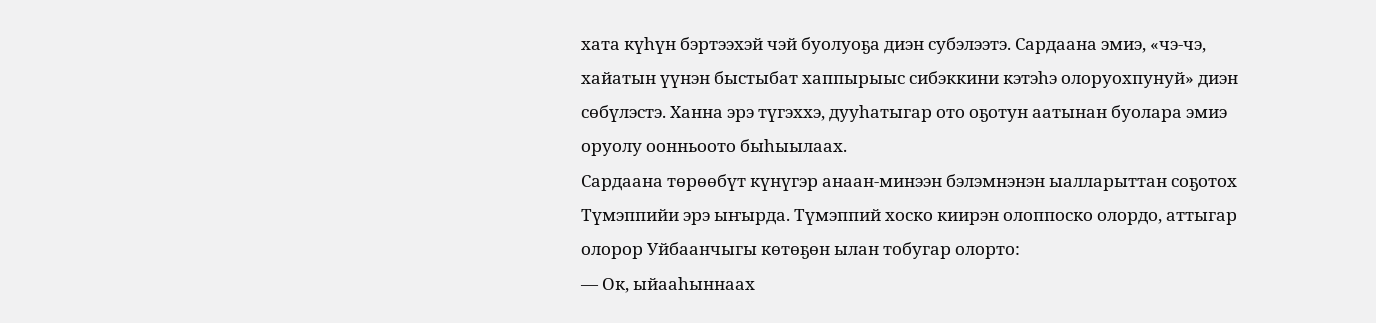хата күһүн бэртээхэй чэй буолуоҕа диэн субэлээтэ. Сардаана эмиэ, «чэ-чэ, хайатын үүнэн быстыбат хаппырыыс сибэккини кэтэһэ олоруохпунуй» диэн сөбүлэстэ. Ханна эрэ түгэххэ, дууһатыгар ото оҕотун аатынан буолара эмиэ оруолу оонньоото быһыылаах.
Сардаана төрөөбүт күнүгэр анаан-минээн бэлэмнэнэн ыалларыттан соҕотох Түмэппийи эрэ ыҥырда. Түмэппий хоско киирэн олоппоско олордо, аттыгар олорор Уйбаанчыгы көтөҕөн ылан тобугар олорто:
— Ок, ыйааһыннаах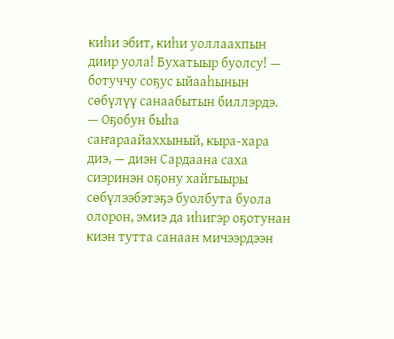киһи эбит, киһи уоллаахпын диир уола! Бухатыыр буолсу! — ботуччу соҕус ыйааһынын сөбүлүү санаабытын биллэрдэ.
— Оҕобун быһа саҥараайаххыный, кыра-хара диэ, — диэн Сардаана саха сиэринэн оҕону хайгыыры сөбүлээбэтэҕэ буолбута буола олорон, эмиэ да иһигэр оҕотунан киэн тутта санаан мичээрдээн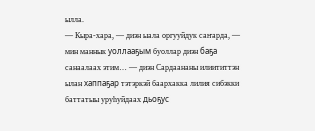ылла.
— Кыра-хара, — диэн ыала оргууйдук саҥарда, — мин маннык уоллааҕым буоллар диэн баҕа санаалаах этим… — диэн Сардаананы илиититтэн ылан хаппаҕар тэтэркэй баархакка лилия сибэкки баттатыы уруһуйдаах дьоҕус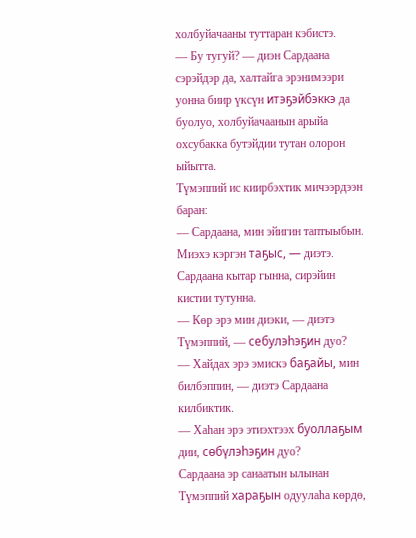холбуйачааны туттаран кэбистэ.
— Бу тугуй? — диэн Сардаана сэрэйдэр да, халтайга эрэнимээри уонна биир үксүн итэҕэйбэккэ да буолуо, холбуйачаанын арыйа охсубакка бутэйдии тутан олорон ыйытта.
Түмэппий ис киирбэхтик мичээрдээн баран:
— Сардаана, мин эйигин таптыыбын. Миэхэ кэргэн таҕыс, — диэтэ.
Сардаана кытар гынна, сирэйин кистии тутунна.
— Көр эрэ мин диэки, — диэтэ Түмэппий, — себулэһэҕин дуо?
— Хайдах эрэ эмискэ баҕайы, мин билбэппин, — диэтэ Сардаана килбиктик.
— Хаһан эрэ этиэхтээх буоллаҕым дии, сөбүлэһэҕин дуо?
Сардаана эр санаатын ылынан Түмэппий хараҕын одуулаһа көрдө,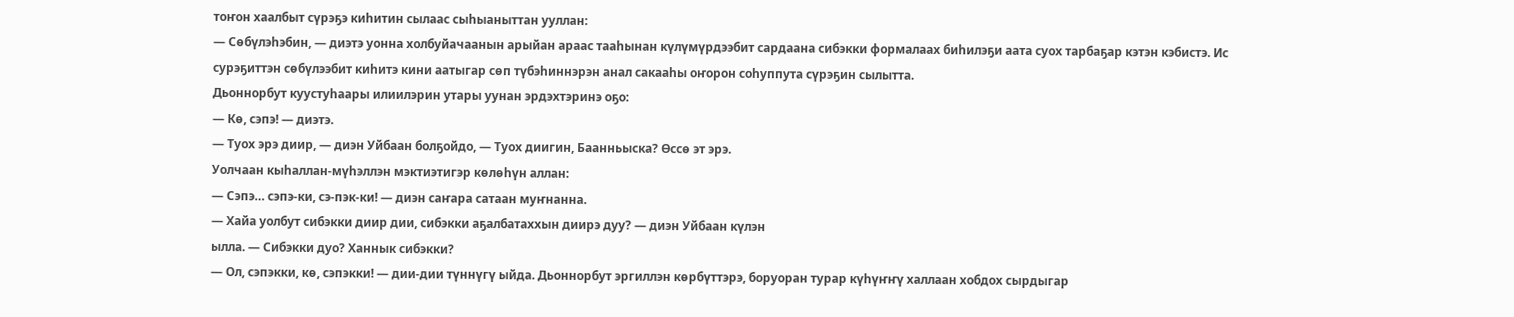тоҥон хаалбыт сүрэҕэ киһитин сылаас сыһыаныттан ууллан:
— Сөбүлэһэбин, — диэтэ уонна холбуйачаанын арыйан араас тааһынан күлүмүрдээбит сардаана сибэкки формалаах биһилэҕи аата суох тарбаҕар кэтэн кэбистэ. Ис сурэҕиттэн сөбүлээбит киһитэ кини аатыгар сөп түбэһиннэрэн анал сакааһы оҥорон соһуппута сүрэҕин сылытта.
Дьоннорбут куустуһаары илиилэрин утары уунан эрдэхтэринэ оҕо:
— Кө, сэпэ! — диэтэ.
— Туох эрэ диир, — диэн Уйбаан болҕойдо, — Туох диигин, Баанньыска? Өссө эт эрэ.
Уолчаан кыһаллан-мүһэллэн мэктиэтигэр көлөһүн аллан:
— Сэпэ… сэпэ-ки, сэ-пэк-ки! — диэн саҥара сатаан муҥнанна.
— Хайа уолбут сибэкки диир дии, сибэкки аҕалбатаххын диирэ дуу? — диэн Уйбаан күлэн
ылла. — Сибэкки дуо? Ханнык сибэкки?
— Ол, сэпэкки, кө, сэпэкки! — дии-дии түннүгү ыйда. Дьоннорбут эргиллэн көрбүттэрэ, боруоран турар күһүҥҥү халлаан хобдох сырдыгар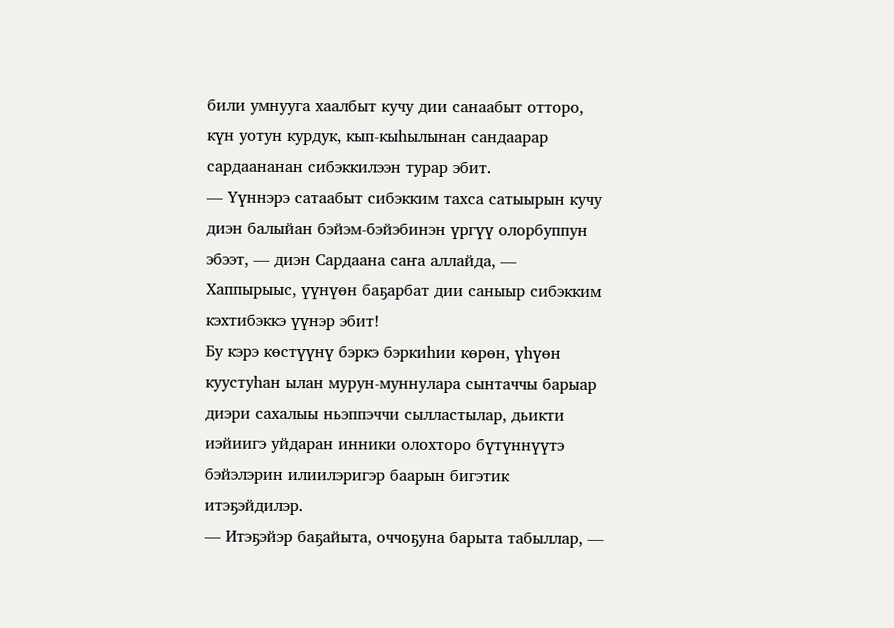били умнууга хаалбыт кучу дии санаабыт отторо, күн уотун курдук, кып-кыһылынан сандаарар сардаананан сибэккилээн турар эбит.
— Үүннэрэ сатаабыт сибэкким тахса сатыырын кучу диэн балыйан бэйэм-бэйэбинэн үргүү олорбуппун эбээт, — диэн Сардаана саҥа аллайда, — Хаппырыыс, үүнүөн баҕарбат дии саныыр сибэкким кэхтибэккэ үүнэр эбит!
Бу кэрэ көстүүнү бэркэ бэркиһии көрөн, үһүөн куустуһан ылан мурун-муннулара сынтаччы барыар диэри сахалыы ньэппэччи сылластылар, дьикти иэйиигэ уйдаран инники олохторо бүтүннүүтэ бэйэлэрин илиилэригэр баарын бигэтик итэҕэйдилэр.
— Итэҕэйэр баҕайыта, оччоҕуна барыта табыллар, —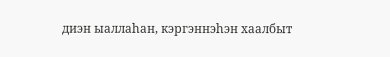диэн ыаллаһан, кэргэннэһэн хаалбыт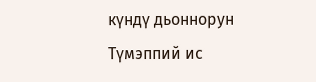күндү дьоннорун Түмэппий ис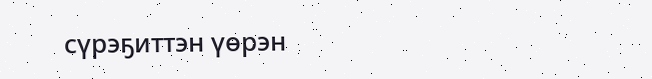сүрэҕиттэн үөрэн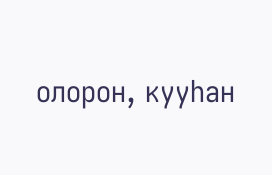олорон, кууһан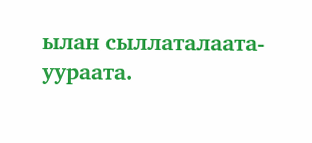ылан сыллаталаата-уураата.